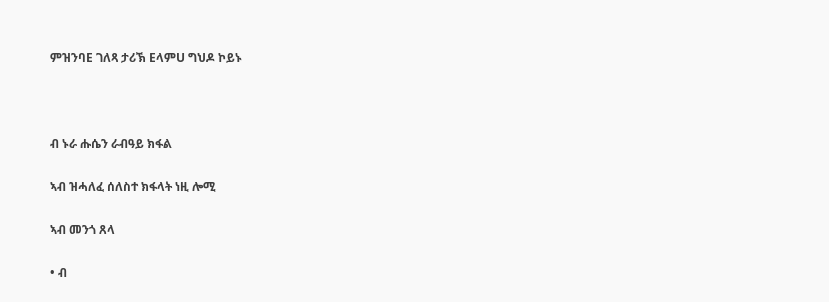ምዝንባE ገለጻ ታሪኽ EላምU ግህዶ ኮይኑ



ብ ኑራ ሑሴን ራብዓይ ክፋል

ኣብ ዝሓለፈ ሰለስተ ክፋላት ነዚ ሎሚ

ኣብ መንጎ ጸላ

• ብ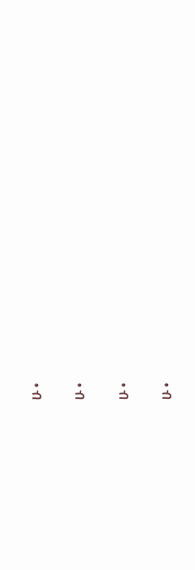• ብ

• ብ

• ብ

• ብ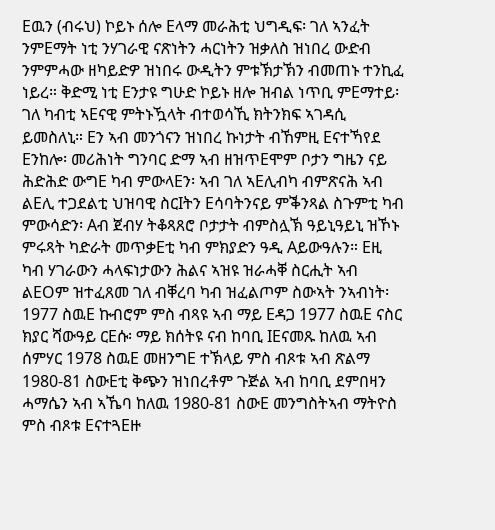Eዉን (ብሩህ) ኮይኑ ሰሎ Eላማ መራሕቲ ህግዲፍ፡ ገለ ኣንፈት ንምEማት ነቲ ንሃገራዊ ናጽነትን ሓርነትን ዝቃለስ ዝነበረ ውድብ ንምምሓው ዘካይድዎ ዝነበሩ ውዲትን ምቱኽታኽን ብመጠኑ ተንኪፈ ነይረ። ቅድሚ ነቲ Eንታዩ ግሁድ ኮይኑ ዘሎ ዝብል ነጥቢ ምEማተይ፡ ገለ ካብቲ ኣEናዊ ምትኑዃላት ብተወሳኺ ክትንክፍ ኣገዳሲ ይመስለኒ። Eን ኣብ መንጎናን ዝነበረ ኩነታት ብኸምዚ Eናተኻየደ Eንከሎ፡ መሪሕነት ግንባር ድማ ኣብ ዘዝጥEሞም ቦታን ግዜን ናይ ሕድሕድ ውግE ካብ ምውላEን፡ ኣብ ገለ ኣEሊብካ ብምጽናሕ ኣብ ልEሊ ተጋደልቲ ህዝባዊ ስርIትን Eሳባትንናይ ምቕንጻል ስጉምቲ ካብ ምውሳድን፡ Aብ ጀብሃ ትቆጻጸሮ ቦታታት ብምስሏኽ ዓይኒዓይኒ ዝኾኑ ምሩጻት ካድራት መጥቃEቲ ካብ ምክያድን ዓዲ Aይውዓሉን። Eዚ ካብ ሃገራውን ሓላፍነታውን ሕልና ኣዝዩ ዝራሓቐ ስርሒት ኣብ ልEOም ዝተፈጸመ ገለ ብቐረባ ካብ ዝፈልጦም ስውኣት ንኣብነት፡ 1977 ስዉE ኩብሮም ምስ ብጻዩ ኣብ ማይ Eዳጋ 1977 ስዉE ናስር ክያር ሻውዓይ ርEሱ፡ ማይ ክሰትዩ ናብ ከባቢ IEናመጹ ከለዉ ኣብ ሰምሃር 1978 ስዉE መዘንግE ተኽላይ ምስ ብጾቱ ኣብ ጽልማ 1980-81 ስውEቲ ቅጭን ዝነበረቶም ጉጅል ኣብ ከባቢ ደምበዛን ሓማሴን ኣብ ኣኼባ ከለዉ 1980-81 ስውE መንግስትኣብ ማትዮስ ምስ ብጾቱ EናተጓEዙ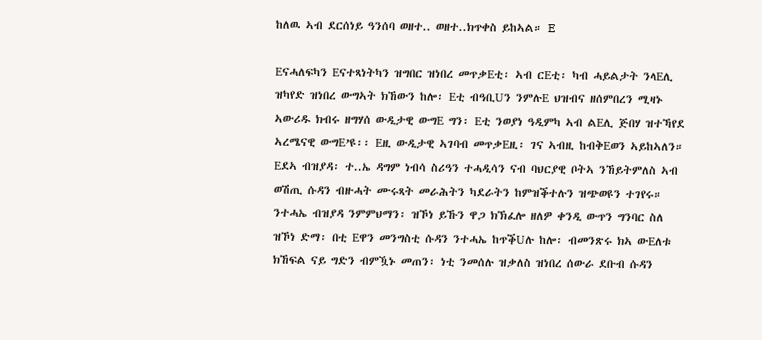ከለዉ ኣብ ደርሰነይ ዓንሰባ ወዘተ.. ወዘተ..ክጥቀስ ይከኣል። E

Eናሓለፍካን Eናተጻነትካን ዝግበር ዝነበረ መጥቃEቲ፡ ኣብ ርEቲ፡ ካብ ሓይልታት ንላEሊ ዝካየድ ዝነበረ ውግኣት ክኸውን ከሎ፡ Eቲ ብዓቢUን ንምሉE ህዝብና ዘሰምበረን ሚዛኑ ኣውሪዱ ክብሩ ዘግሃሰ ውዲታዊ ውግE ግን፡ Eቲ ንወያነ ዓዲምካ ኣብ ልEሊ ጅበሃ ዝተኻየደ ኣረሜናዊ ውግE’ዩ፡፡ Eዚ ውዲታዊ ኣገባብ መጥቃEዚ፡ ገና ኣብዚ ከብቅEወን ኣይከኣለን። Eደኣ ብዝያዳ፡ ተ..ኤ ዳግም ነብሳ ስሪዓን ተሓዲሳን ናብ ባህርያዊ ቦትኣ ንኸይትምለስ ኣብ ወሽጢ ሱዳን ብዙሓት ሙሩጻት መራሕትን ካደራትን ከምዝቕተሉን ዝጭወዩን ተገየሩ። ንተሓኤ ብዝያዳ ንምምህማን፡ ዝኾነ ይኹን ዋጋ ክኽፈሎ ዘለዎ ቀንዲ ውጥን ግንባር ስለ ዝኾነ ድማ፡ በቲ Eዋን መንግስቲ ሱዳን ንተሓኤ ከጥቕUሉ ከሎ፡ ብመንጽሩ ክኣ ውEለቱ ክኸፍል ናይ ግድን ብምዃኑ መጠን፡ ነቲ ንመሰሉ ዝቃለስ ዝነበረ ሰውራ ደቡብ ሱዳን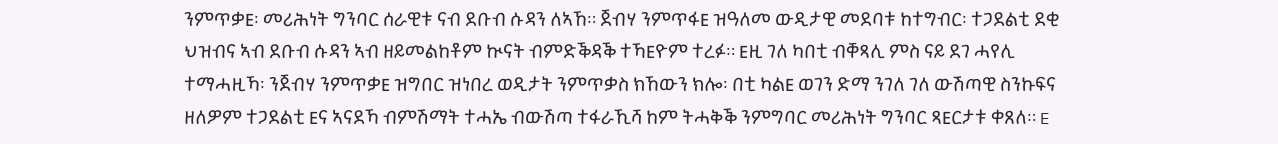ንምጥቃE፡ መሪሕነት ግንባር ሰራዊቱ ናብ ደቡብ ሱዳን ለኣኸ። ጀብሃ ንምጥፋE ዝዓለመ ውዲታዊ መደባቱ ከተግብር፡ ተጋደልቲ ደቂ ህዝብና ኣብ ደቡብ ሱዳን ኣብ ዘይመልከቶም ኲናት ብምድቕዳቕ ተኻEዮም ተረፉ። Eዚ ገለ ካበቲ ብቐጻሊ ምስ ናይ ደገ ሓየሊ ተማሓዚኻ፡ ንጀብሃ ንምጥቃE ዝግበር ዝነበረ ወዲታት ንምጥቃስ ክኸውን ክሎ፡ በቲ ካልE ወገን ድማ ንገለ ገለ ውሽጣዊ ስንኩፍና ዘለዎም ተጋደልቲ Eና ኣናደኻ ብምሽማት ተሓኤ ብውሽጣ ተፋራኺሻ ከም ትሓቅቕ ንምግባር መሪሕነት ግንባር ጻEርታቱ ቀጸለ። E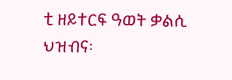ቲ ዘይተርፍ ዓወት ቃልሲ ህዝብና፡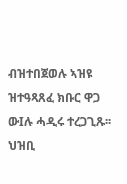ብዝተበጀወሉ ኣዝዩ ዝተዓጻጸፈ ክቡር ዋጋ ውIሉ ሓዲሩ ተረጋጊጹ፡፡ ህዝቢ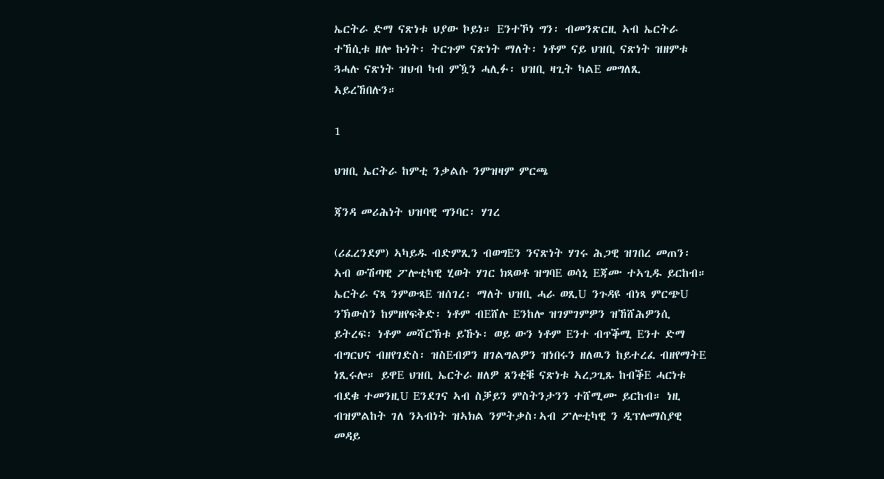ኤርትራ ድማ ናጽነቱ ህያው ኮይነ። Eንተኾነ ግን፡ ብመንጽርዚ ኣብ ኤርትራ ተኸሲቱ ዘሎ ኩነት፡ ትርጉም ናጽነት ማለት፡ ነቶም ናይ ህዝቢ ናጽነት ዝዘምቱ ጓሓሉ ናጽነት ዝህብ ካብ ምዃን ሓሊፉ፡ ህዝቢ ዛጊት ካልE መግለጺ ኣይረኸበሉን።

1

ህዝቢ ኤርትራ ከምቲ ንቃልሱ ንምዝዛም ምርጫ

ጃንዳ መሪሕነት ህዝባዊ ግንባር፡ ሃገረ

(ሪፈረንደም) ኣካይዱ ብድምጺን ብወግEን ንናጽነት ሃገሩ ሕጋዊ ዝገበረ መጠን፡ ኣብ ውሽጣዊ ፖሎቲካዊ ሂወት ሃገር ክጻወቶ ዝግባE ወሳኒ Eጃሙ ተኣጊዱ ይርከብ። ኤርትራ ናጻ ንምውጻE ዝሰገረ፡ ማለት ህዝቢ ሓራ ወጺU ንጉዳዩ ብነጻ ምርጭU ንኽውስን ከምዘየፍቅድ፡ ነቶም ብEሸሉ Eንከሎ ዝገምገምዎን ዝኸሸሕዎንሲ ይትረፍ፡ ነቶም መሻርኽቱ ይኹኑ፡ ወይ ውን ነቶም Eንተ ብጥቕሚ Eንተ ድማ ብግርህና ብዘየገድስ፡ ዝስEብዎን ዘገልግልዎን ዝነበሩን ዘለዉን ከይተረፈ ብዘየማትE ነጺሩሎ። ይዋE ህዝቢ ኤርትራ ዘለዎ ጸንቂቑ ናጽነቱ ኣረጋጊጹ ከብቕE ሓርነቱ ብደቁ ተመንዚU Eንደገና ኣብ ስቓይን ምስትንታንን ተሸሚሙ ይርከብ። ነዚ ብዝምልከት ገለ ንኣብነት ዝኣክል ንምትቃስ፡ኣብ ፖሎቲካዊ ን ዲፕሎማስያዊ መዳይ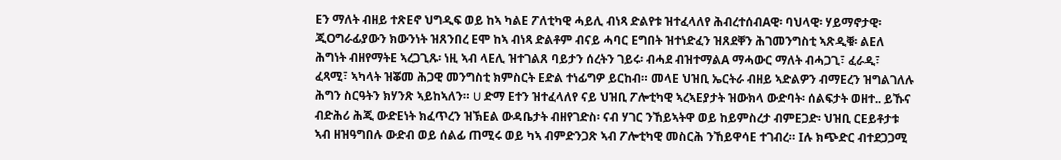Eን ማለት ብዘይ ተጽEኖ ህግዲፍ ወይ ከኣ ካልE ፖለቲካዊ ሓይሊ ብነጻ ድልየቱ ዝተፈላለየ ሕብረተሰብAዊ፡ ባህላዊ፡ ሃይማኖታዊ፡ ጂOግራፊያውን ክውንነት ዝጸንበረ Eሞ ከኣ ብነጻ ድልቶም ብናይ ሓባር Eግበት ዝተነድፈን ዝጸደቐን ሕገመንግስቲ ኣጽዲቑ፡ ልEለ ሕግነት ብዘየማትE ኣረጋጊጹ፡ ነዚ ኣብ ላEሊ ዝተገልጸ ባይታን ሰረትን ገይሩ፡ ብሓደ ብዝተማልA ማሓውር ማለት ብሓጋጊ፣ ፈራዲ፣ ፈጻሚ፣ ኣካላት ዝቖመ ሕጋዊ መንግስቲ ክምስርት Eድል ተነፊግዎ ይርከብ። መላE ህዝቢ ኤርትራ ብዘይ ኣድልዎን ብማEረን ዝግልገለሉ ሕግን ስርዓትን ክሃንጽ ኣይከኣለን። U ድማ Eተን ዝተፈላለየ ናይ ህዝቢ ፖሎቲካዊ ኣረኣEያታት ዝውክላ ውድባት፡ ሰልፍታት ወዘተ.. ይኹና ብድሕሪ ሕጂ ውድEነት ክፈጥረን ዝኽEል ውዳቤታት ብዘየገድስ፡ ናብ ሃገር ንኸይኣትዋ ወይ ከይምስረታ ብምEጋድ፡ ህዝቢ ርEይቶታቱ ኣብ ዘዝዓግበሉ ውድብ ወይ ሰልፊ ጠሚሩ ወይ ካኣ ብምድንጋጽ ኣብ ፖሎቲካዊ መስርሕ ንኸይዋሳE ተገብረ። Iሉ ክጭድር ብተደጋጋሚ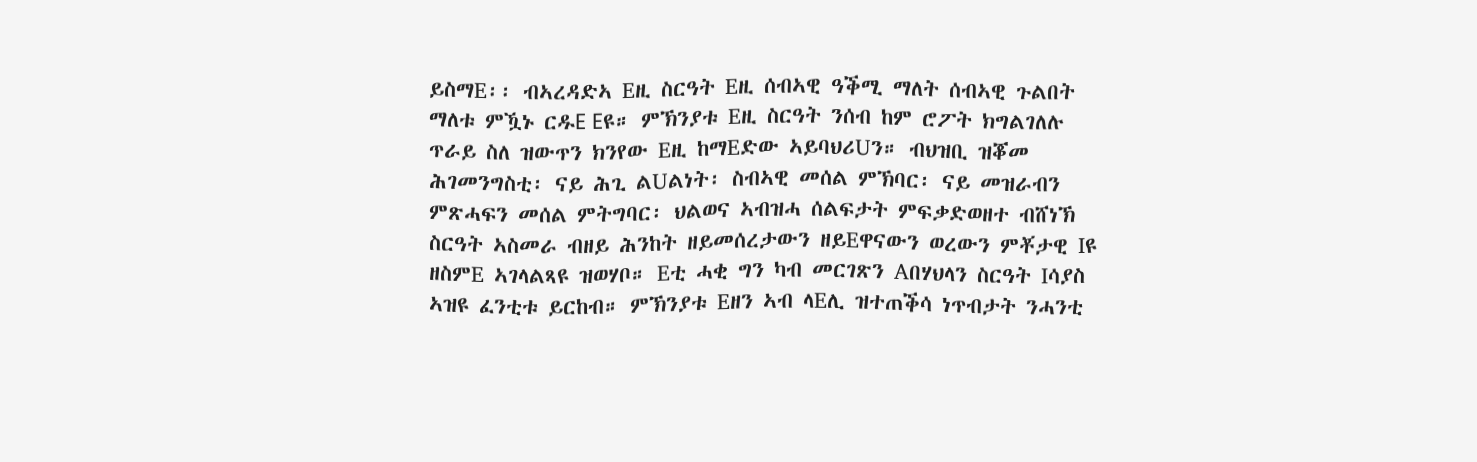ይስማE፡፡ ብኣረዳድኣ Eዚ ስርዓት Eዚ ሰብኣዊ ዓቕሚ ማለት ሰብኣዊ ጉልበት ማለቱ ምዃኑ ርዱE Eዩ። ምኽንያቱ Eዚ ስርዓት ንሰብ ከም ሮፖት ክግልገለሉ ጥራይ ስለ ዝውጥን ክንየው Eዚ ከማEድው ኣይባህሪUን። ብህዝቢ ዝቖመ ሕገመንግስቲ፡ ናይ ሕጊ ልUልነት፡ ስብኣዊ መሰል ምኽባር፡ ናይ መዝራብን ምጽሓፍን መሰል ምትግባር፡ ህልወና ኣብዝሓ ሰልፍታት ምፍቃድወዘተ ብሸነኽ ስርዓት ኣስመራ ብዘይ ሕንከት ዘይመሰረታውን ዘይEዋናውን ወረውን ምቾታዊ Iዩ ዘስምE ኣገላልጻዩ ዝወሃቦ። Eቲ ሓቂ ግን ካብ መርገጽን Aበሃህላን ስርዓት Iሳያስ ኣዝዩ ፈንቲቱ ይርከብ። ምኽንያቱ Eዘን ኣብ ላEሊ ዝተጠቕሳ ነጥብታት ንሓንቲ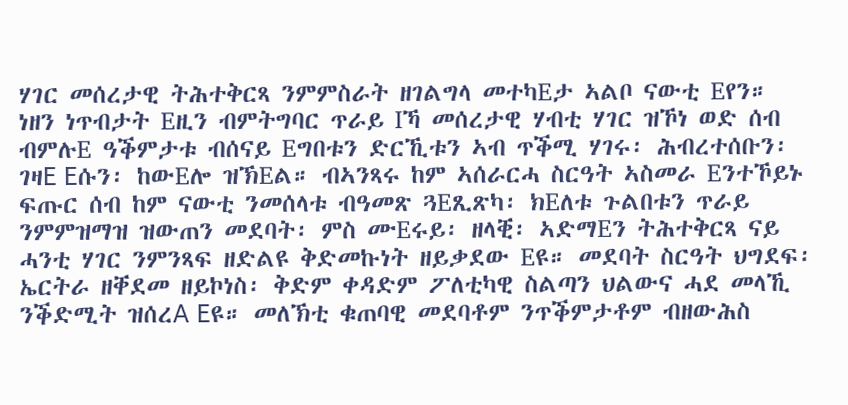ሃገር መሰረታዊ ትሕተቅርጻ ንምምስራት ዘገልግላ መተካEታ ኣልቦ ናውቲ Eየን። ነዘን ነጥብታት Eዚን ብምትግባር ጥራይ Iኻ መሰረታዊ ሃብቲ ሃገር ዝኾነ ወድ ሰብ ብምሉE ዓቕምታቱ ብሰናይ Eግበቱን ድርኺቱን ኣብ ጥቕሚ ሃገሩ፡ ሕብረተሰቡን፡ ገዛE Eሱን፡ ከውEሎ ዝኽEል። ብኣንጻሩ ከም ኣሰራርሓ ስርዓት ኣስመራ Eንተኾይኑ ፍጡር ሰብ ከም ናውቲ ንመሰላቱ ብዓመጽ ጓEጺጽካ፡ ክEለቱ ጉልበቱን ጥራይ ንምምዝማዝ ዝውጠን መደባት፡ ምስ ሙEሩይ፡ ዘላቒ፡ ኣድማEን ትሕተቅርጻ ናይ ሓንቲ ሃገር ንምንጻፍ ዘድልዩ ቅድመኩነት ዘይቃደው Eዩ። መደባት ስርዓት ህግደፍ፡ ኤርትራ ዘቐደመ ዘይኮነስ፡ ቅድም ቀዳድም ፖለቲካዊ ስልጣን ህልውና ሓደ መላኺ ንቕድሚት ዝሰረA Eዩ። መለኽቲ ቁጠባዊ መደባቶም ንጥቕምታቶም ብዘውሕስ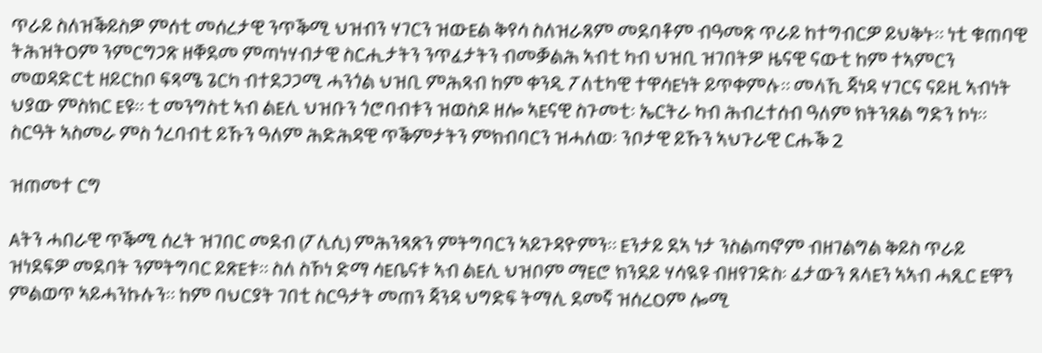ጥራይ ስለዝቕይስዎ ምሰቲ መሰረታዊ ንጥቕሚ ህዝብን ሃገርን ዝውEል ቅየሳ ስለዝራጸም መደባቶም ብዓመጽ ጥራይ ከተግብርዎ ይህቅኑ። ነቲ ቁጠባዊ ትሕዝትOም ንምርግጋጽ ዘቐደመ ምጣነሃብታዊ ስርሒታትን ንጥፈታትን ብመቓልሕ ኣብቲ ካብ ህዝቢ ዝገበትዎ ዜናዊ ናውቲ ከም ተኣምርን መወዳድርቲ ዘይርከቦ ፍጻሜ ጌርካ ብተደጋጋሚ ሓንጎል ህዝቢ ምሕጻብ ከም ቀንዲ ፖለቲካዊ ተዋሳEነት ይጥቀምሉ። መላኺ ጃነዳ ሃገርና ናይዚ ኣብነት ህያው ምስክር Eዩ። ቲ መንግስቲ ኣብ ልEሊ ህዝቡን ጎሮባብቱን ዝወስዶ ዘሎ ኣEናዊ ስጉመቲ፡ ኤርትራ ካብ ሕብረተሰብ ዓለም ክትንጸል ግድን ኮነ። ስርዓት ኣስመራ ምስ ጎረባብቲ ይኹን ዓለም ሕድሕዳዊ ጥቕምታትን ምክብባርን ዝሓለወ፡ ንቦታዊ ይኹን ኣህጉራዊ ርሑቕ 2

ዝጠመተ ርግ

Aትን ሓበራዊ ጥቕሚ ሰረት ዝገበር መደብ (ፖሊሲ) ምሕንጻጽን ምትግባርን ኣይጉዳዮምን። Eንታይ ደኣ ነታ ንስልጣኖም ብዘገልግል ቅይስ ጥራይ ዝነደፍዎ መደባት ንምትግባር ይጽEቱ። ስለ ስኾነ ድማ ሳEቤናቱ ኣብ ልEሊ ህዝቦም ማEሮ ክንደይ ሃሳዪዩ ብዘየገድስ፡ ፈታውን ጸላEን ኣኣብ ሓጺር Eዋን ምልወጥ ኣይሓንኩሉን። ከም ባህርያት ገበቲ ስርዓታት መጠን ጃንዳ ህግድፍ ትማሊ ደመኛ ዝሰረOም ሎሚ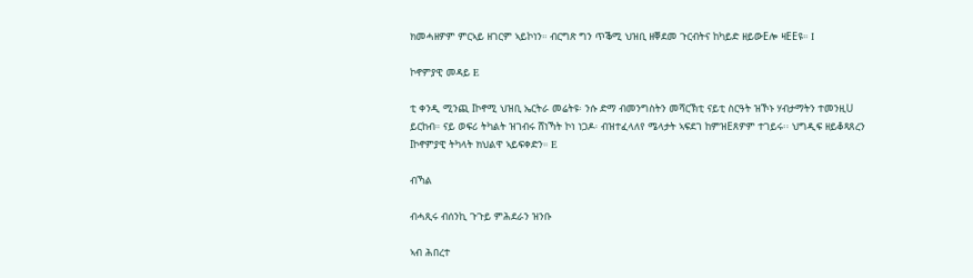ክመሓዘዎም ምርኣይ ዘገርም ኣይኮነን። ብርግጽ ግን ጥቕሚ ህዝቢ ዘቐደመ ጉርብትና ከካይድ ዘይውEሎ ዛEEዩ። I

ኮኖምያዊ መዳይ E

ቲ ቀንዲ ሚንጪ Iኮኖሚ ህዝቢ ኤርትራ መሬትዩ፡ ንሱ ድማ ብመንግስትን መሻርኽቲ ናይቲ ስርዓት ዝኾኑ ሃብታማትን ተመንዚU ይርከብ። ናይ ወፍሪ ትካልት ዝገብሩ ሸነኻት ኮነ ነጋዶ፡ ብዝተፈላለየ ሜላታት ኣፍደገ ከምዝEጸዎም ተገይሩ፡፡ ህግዲፍ ዘይቆጻጸረን Iኮኖምያዊ ትካላት ክህልዋ ኣይፍቀድን። E

ብኻል

ብሓጺሩ ብሰንኪ ጉጉይ ምሕደራን ዝንቡ

ኣብ ሕበረተ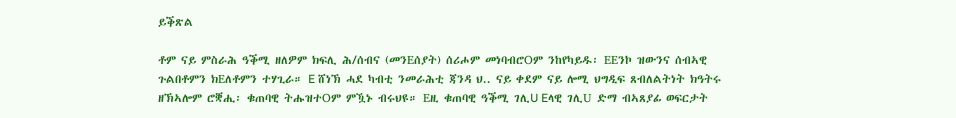ይቕጽል

ቶም ናይ ምስራሕ ዓቕሚ ዘለዎም ክፍሊ ሕ/ሰብና (መንEሰያት) ሰሪሖም መነባብሮOም ንከየካይዱ፡ EEንኮ ዝውንና ሰብኣዊ ጉልበቶምን ክEለቶምን ተሃጊራ። E ሸነኽ ሓደ ካብቲ ንመራሕቲ ጃንዳ ህ.. ናይ ቀደም ናይ ሎሚ ህግዲፍ ጸብለልትነት ክዓትሩ ዘኽኣሎም ሮቛሒ፡ ቁጠባዊ ትሑዝተOም ምዃኑ ብሩህዩ። Eዚ ቁጠባዊ ዓቕሚ ገሊU Eላዊ ገሊU ድማ ብኣጸያፊ ወፍርታት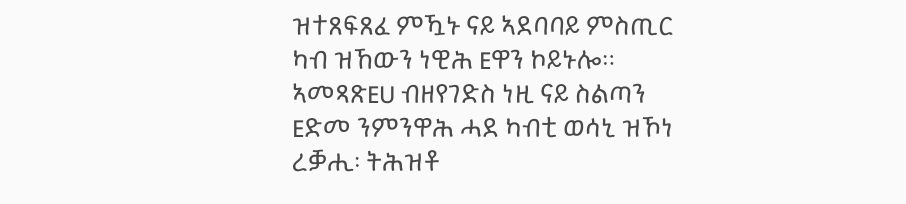ዝተጸፍጸፈ ምዃኑ ናይ ኣደባባይ ምስጢር ካብ ዝኸውን ነዊሕ Eዋን ኮይኑሎ። ኣመጻጽEU ብዘየገድስ ነዚ ናይ ስልጣን Eድመ ንምንዋሕ ሓደ ካብቲ ወሳኒ ዝኾነ ረቓሒ፡ ትሕዝቶ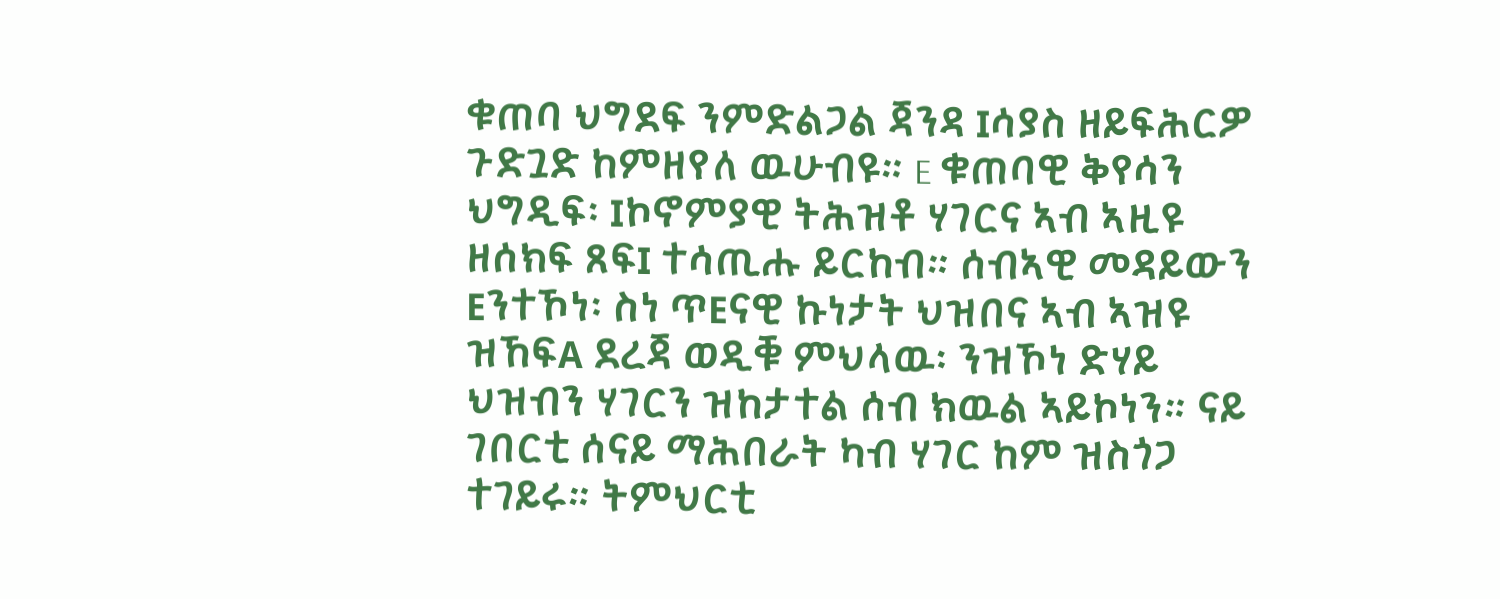ቁጠባ ህግደፍ ንምድልጋል ጃንዳ Iሳያስ ዘይፍሕርዎ ጉድጓድ ከምዘየለ ዉሁብዩ። E ቁጠባዊ ቅየሳን ህግዲፍ፡ Iኮኖምያዊ ትሕዝቶ ሃገርና ኣብ ኣዚዩ ዘሰክፍ ጸፍI ተሳጢሑ ይርከብ። ሰብኣዊ መዳይውን Eንተኾነ፡ ስነ ጥEናዊ ኩነታት ህዝበና ኣብ ኣዝዩ ዝኸፍA ደረጃ ወዲቑ ምህላዉ፡ ንዝኾነ ድሃይ ህዝብን ሃገርን ዝከታተል ሰብ ክዉል ኣይኮነን። ናይ ገበርቲ ሰናይ ማሕበራት ካብ ሃገር ከም ዝስጎጋ ተገይሩ። ትምህርቲ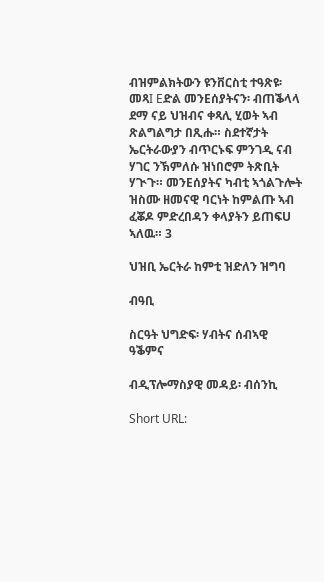ብዝምልክትውን ዩንቨርስቲ ተዓጽዩ፡ መጻI Eድል መንEሰያትናን፡ ብጠቕላላ ደማ ናይ ህዝብና ቀጻሊ ሂወት ኣብ ጽልግልግታ በጺሑ። ስደተኛታት ኤርትራውያን ብጥርኑፍ ምንገዲ ናብ ሃገር ንኽምለሱ ዝነበሮም ትጽቢት ሃጒጉ። መንEሰያትና ካብቲ ኣጎልጉሎት ዝስሙ ዘመናዊ ባርነት ከምልጡ ኣብ ፈቖዶ ምድረበዳን ቀላያትን ይጠፍU ኣለዉ። 3

ህዝቢ ኤርትራ ከምቲ ዝድለን ዝግባ

ብዓቢ

ስርዓት ህግድፍ፡ ሃብትና ሰብኣዊ ዓቕምና

ብዲፕሎማስያዊ መዳይ፡ ብሰንኪ

Short URL: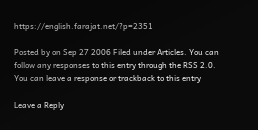https://english.farajat.net/?p=2351

Posted by on Sep 27 2006 Filed under Articles. You can follow any responses to this entry through the RSS 2.0. You can leave a response or trackback to this entry

Leave a Reply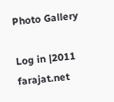Photo Gallery

Log in |2011 farajat.net